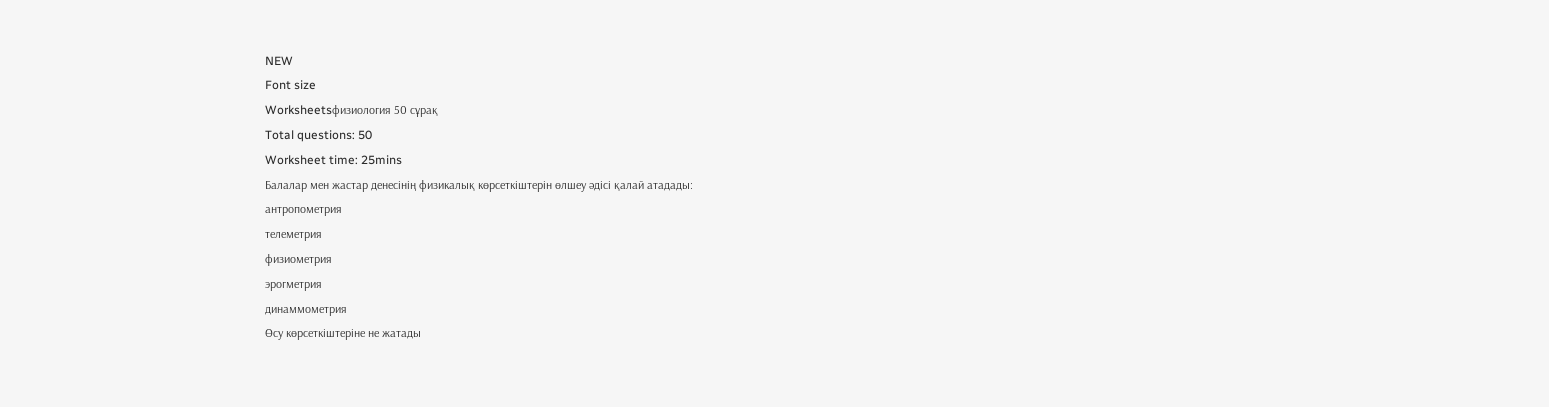NEW
Font size
Worksheetsфизиология 50 сұрақ
Total questions: 50
Worksheet time: 25mins
Балалар мен жастар денесінің физикалық көрсеткіштерін өлшеу әдісі қалай атадады:
антропометрия
телеметрия
физиометрия
эрогметрия
динаммометрия
Өсу көрсеткіштеріне не жатады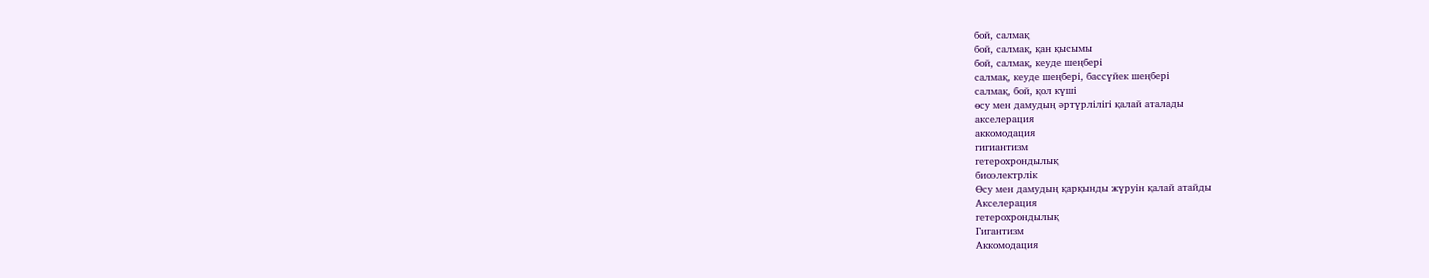бой, салмақ
бой, салмақ, қан қысымы
бой, салмақ, кеуде шеңбері
салмақ, кеуде шеңбері, бассүйек шеңбері
салмақ, бой, қол күші
өсу мен дамудың әртүрлілігі қалай аталады
акселерация
аккомодация
гигиантизм
гетерохрондылық
биоэлектрлік
Өсу мен дамудың қарқынды жүруін қалай атайды
Акселерация
гетерохрондылық
Гигантизм
Аккомодация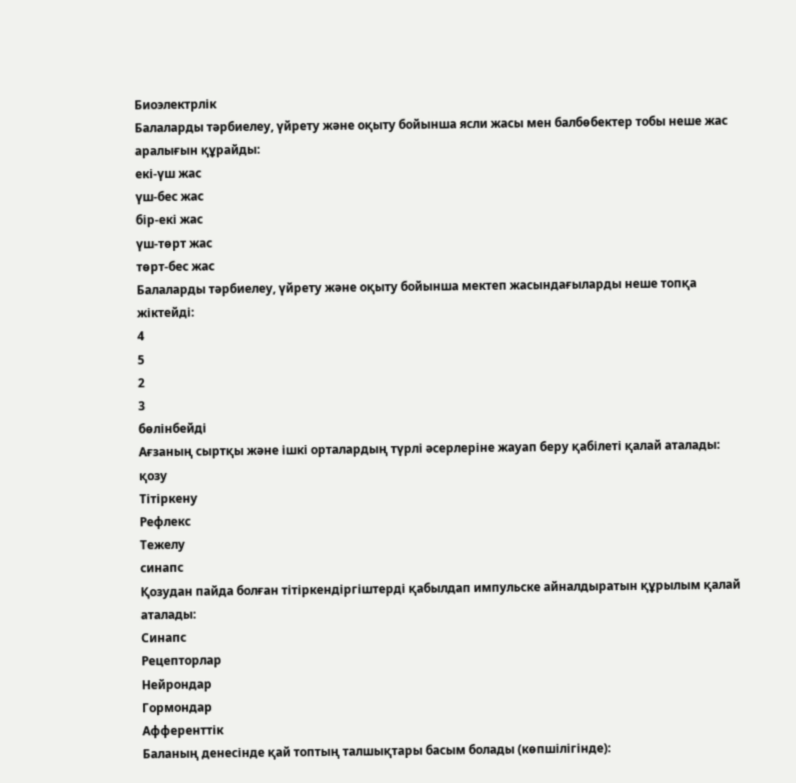Биоэлектрлік
Балаларды тәрбиелеу, үйрету және оқыту бойынша ясли жасы мен балбөбектер тобы неше жас аралығын құрайды:
екі-үш жас
үш-бес жас
бір-екі жас
үш-төрт жас
төрт-бес жас
Балаларды тәрбиелеу, үйрету және оқыту бойынша мектеп жасындағыларды неше топқа жіктейді:
4
5
2
3
бөлінбейді
Ағзаның сыртқы және ішкі орталардың түрлі әсерлеріне жауап беру қабілеті қалай аталады:
қозу
Тітіркену
Рефлекс
Тежелу
синапс
Қозудан пайда болған тітіркендіргіштерді қабылдап импульске айналдыратын құрылым қалай аталады:
Синапс
Рецепторлар
Нейрондар
Гормондар
Афференттік
Баланың денесінде қай топтың талшықтары басым болады (көпшілігінде):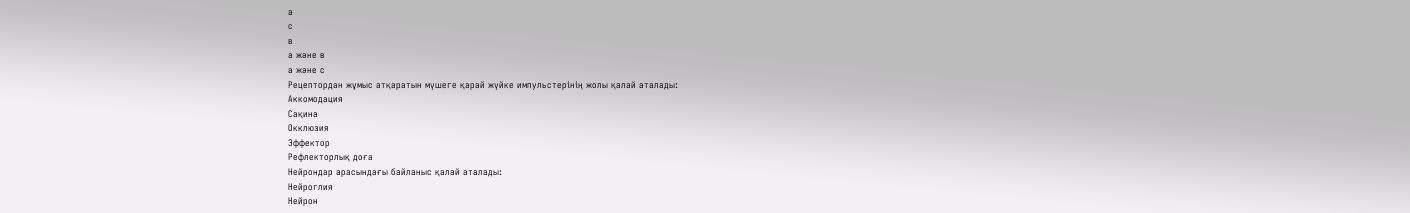а
с
в
а және в
а және с
Рецептордан жұмыс атқаратын мүшеге қарай жүйке импульстерінің жолы қалай аталады:
Аккомодация
Сақина
Окклюзия
Эффектор
Рефлекторлық доға
Нейрондар арасындағы байланыс қалай аталады:
Нейроглия
Нейрон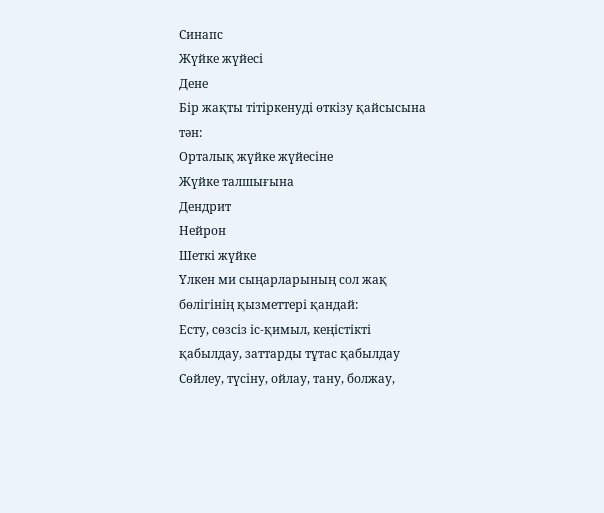Синапс
Жүйке жүйесі
Дене
Бір жақты тітіркенуді өткізу қайсысына тән:
Орталық жүйке жүйесіне
Жүйке талшығына
Дендрит
Нейрон
Шеткі жүйке
Үлкен ми сыңарларының сол жақ бөлігінің қызметтері қандай:
Есту, сөзсіз іс-қимыл, кеңістікті қабылдау, заттарды тұтас қабылдау
Сөйлеу, түсіну, ойлау, тану, болжау,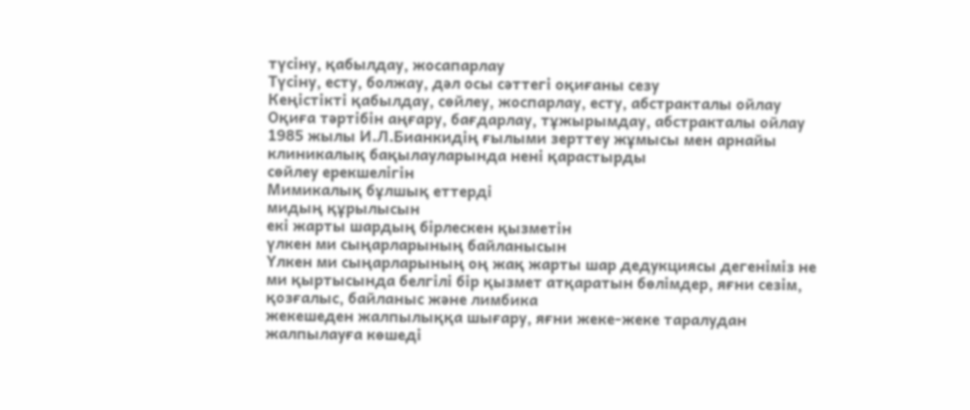түсіну, қабылдау, жосапарлау
Түсіну, есту, болжау, дәл осы сәттегі оқиғаны сезу
Кеңістікті қабылдау, сөйлеу, жоспарлау, есту, абстракталы ойлау
Оқиға тәртібін аңғару, бағдарлау, тұжырымдау, абстракталы ойлау
1985 жылы И.Л.Бианкидің ғылыми зерттеу жұмысы мен арнайы клиникалық бақылауларында нені қарастырды
сөйлеу ерекшелігін
Мимикалық бұлшық еттерді
мидың құрылысын
екі жарты шардың бірлескен қызметін
үлкен ми сыңарларының байланысын
Үлкен ми сыңарларының оң жақ жарты шар дедукциясы дегеніміз не
ми қыртысында белгілі бір қызмет атқаратын бөлімдер, яғни сезім, қозғалыс, байланыс және лимбика
жекешеден жалпылыққа шығару, яғни жеке-жеке таралудан жалпылауға көшеді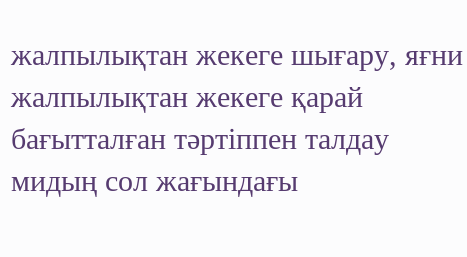жалпылықтан жекеге шығару, яғни жалпылықтан жекеге қарай бағытталған тәртіппен талдау
мидың сол жағындағы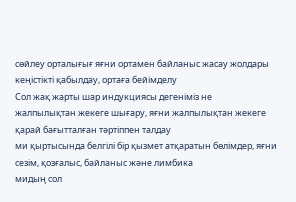сөйлеу орталығығ яғни ортамен байланыс жасау жолдары
кеңістікті қабылдау, ортаға бейімделу
Сол жақ жарты шар индукциясы дегеніміз не
жалпылықтан жекеге шығару, яғни жалпылықтан жекеге қарай бағытталған тәртіппен талдау
ми қыртысында белгілі бір қызмет атқаратын бөлімдер, яғни сезім, қозғалыс, байланыс және лимбика
мидың сол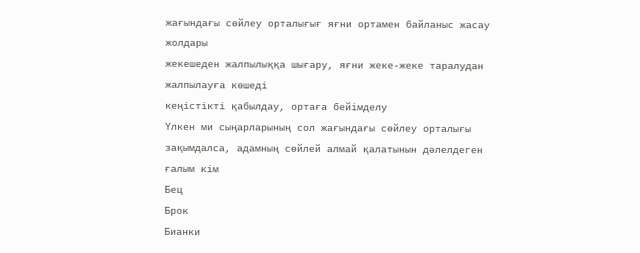жағындағы сөйлеу орталығығ яғни ортамен байланыс жасау жолдары
жекешеден жалпылыққа шығару, яғни жеке-жеке таралудан жалпылауға көшеді
кеңістікті қабылдау, ортаға бейімделу
Үлкен ми сыңарларының сол жағындағы сөйлеу орталығы зақымдалса, адамның сөйлей алмай қалатынын дәлелдеген ғалым кім
Бец
Брок
Бианки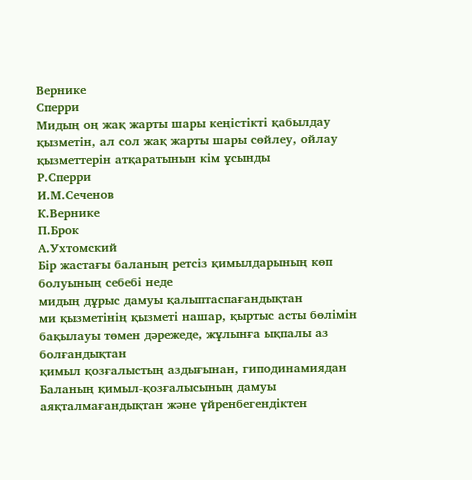Вернике
Сперри
Мидың оң жақ жарты шары кеңістікті қабылдау қызметін, ал сол жақ жарты шары сөйлеу, ойлау қызметтерін атқаратынын кім ұсынды
Р.Сперри
И.М.Сеченов
К.Вернике
П.Брок
А.Ухтомский
Бір жастағы баланың ретсіз қимылдарының көп болуының себебі неде
мидың дұрыс дамуы қалыптаспағандықтан
ми қызметінің қызметі нашар, қыртыс асты бөлімін бақылауы төмен дәрежеде, жұлынға ықпалы аз болғандықтан
қимыл қозғалыстың аздығынан, гиподинамиядан
Баланың қимыл-қозғалысының дамуы аяқталмағандықтан және үйренбегендіктен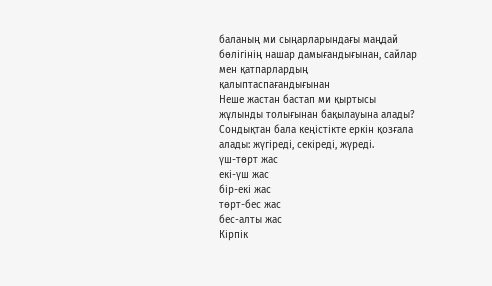баланың ми сыңарларындағы маңдай бөлігінің нашар дамығандығынан, сайлар мен қатпарлардың қалыптаспағандығынан
Неше жастан бастап ми қыртысы жұлынды толығынан бақылауына алады? Сондықтан бала кеңістікте еркін қозғала алады: жүгіреді, секіреді, жүреді.
үш-төрт жас
екі-үш жас
бір-екі жас
төрт-бес жас
бес-алты жас
Кірпік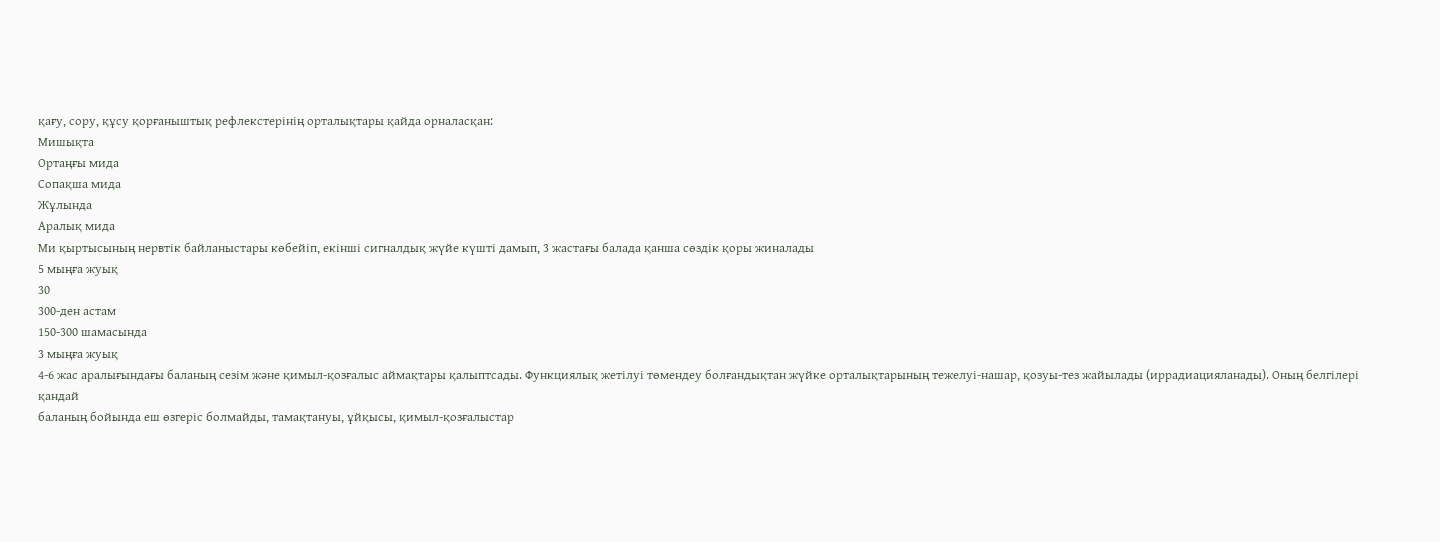қағу, сору, құсу қорғаныштық рефлекстерінің орталықтары қайда орналасқан:
Мишықта
Ортаңғы мида
Сопақша мида
Жұлында
Аралық мида
Ми қыртысының нервтік байланыстары көбейіп, екінші сигналдық жүйе күшті дамып, 3 жастағы балада қанша сөздік қоры жиналады
5 мыңға жуық
30
300-ден астам
150-300 шамасында
3 мыңға жуық
4-6 жас аралығындағы баланың сезім және қимыл-қозғалыс аймақтары қалыптсады. Функциялық жетілуі төмендеу болғандықтан жүйке орталықтарының тежелуі-нашар, қозуы-тез жайылады (иррадиацияланады). Оның белгілері қандай
баланың бойында еш өзгеріс болмайды, тамақтануы, ұйқысы, қимыл-қозғалыстар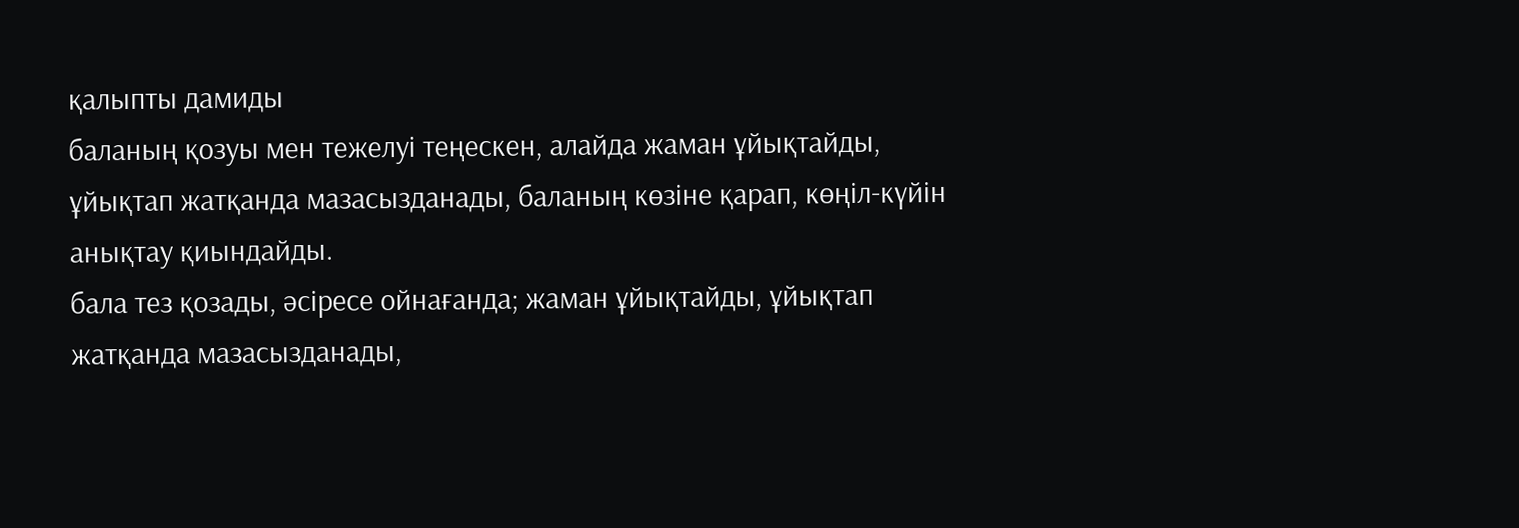қалыпты дамиды
баланың қозуы мен тежелуі теңескен, алайда жаман ұйықтайды, ұйықтап жатқанда мазасызданады, баланың көзіне қарап, көңіл-күйін анықтау қиындайды.
бала тез қозады, әсіресе ойнағанда; жаман ұйықтайды, ұйықтап жатқанда мазасызданады,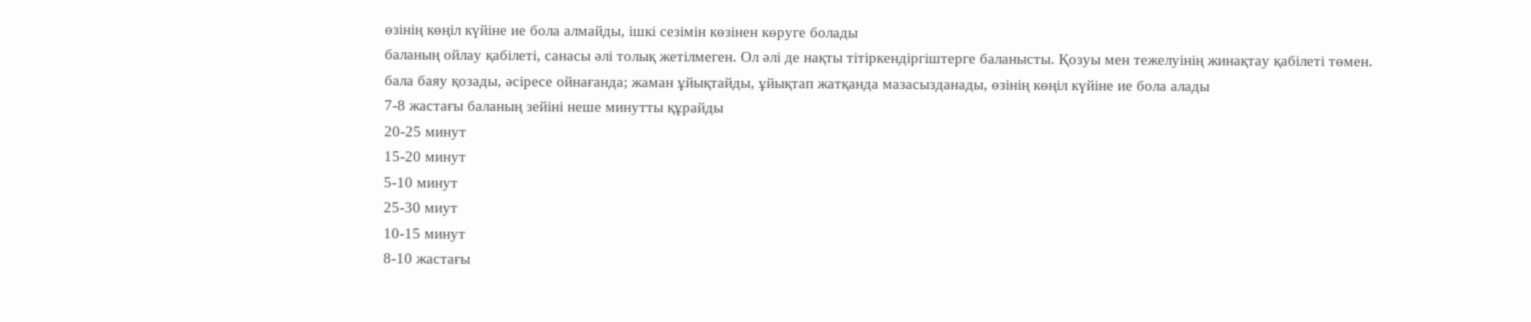өзінің көңіл күйіне ие бола алмайды, ішкі сезімін көзінен көруге болады
баланың ойлау қабілеті, санасы әлі толық жетілмеген. Ол әлі де нақты тітіркендіргіштерге баланысты. Қозуы мен тежелуінің жинақтау қабілеті төмен.
бала баяу қозады, әсіресе ойнағанда; жаман ұйықтайды, ұйықтап жатқанда мазасызданады, өзінің көңіл күйіне ие бола алады
7-8 жастағы баланың зейіні неше минутты құрайды
20-25 минут
15-20 минут
5-10 минут
25-30 миут
10-15 минут
8-10 жастағы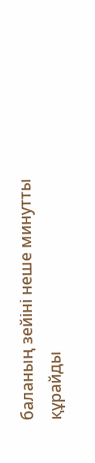баланың зейіні неше минутты құрайды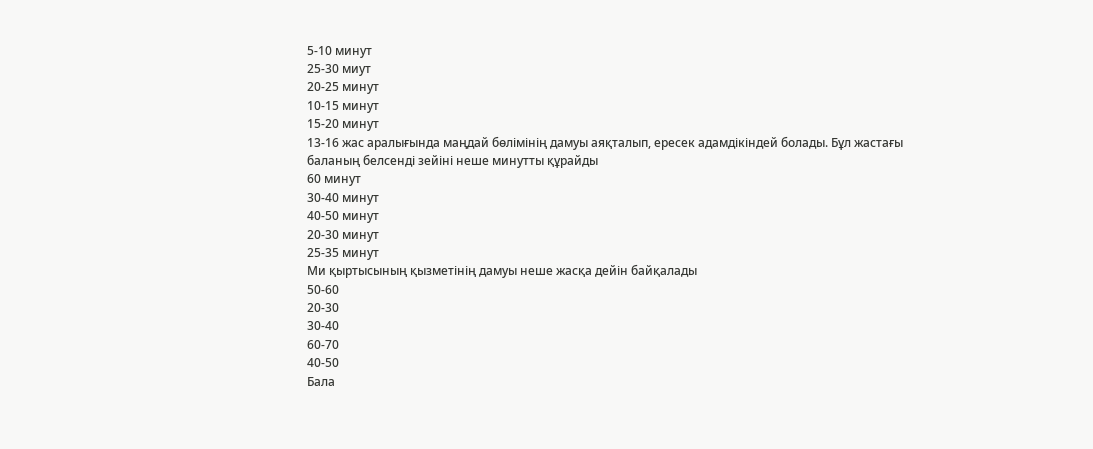5-10 минут
25-30 миут
20-25 минут
10-15 минут
15-20 минут
13-16 жас аралығында маңдай бөлімінің дамуы аяқталып, ересек адамдікіндей болады. Бұл жастағы баланың белсенді зейіні неше минутты құрайды
60 минут
30-40 минут
40-50 минут
20-30 минут
25-35 минут
Ми қыртысының қызметінің дамуы неше жасқа дейін байқалады
50-60
20-30
30-40
60-70
40-50
Бала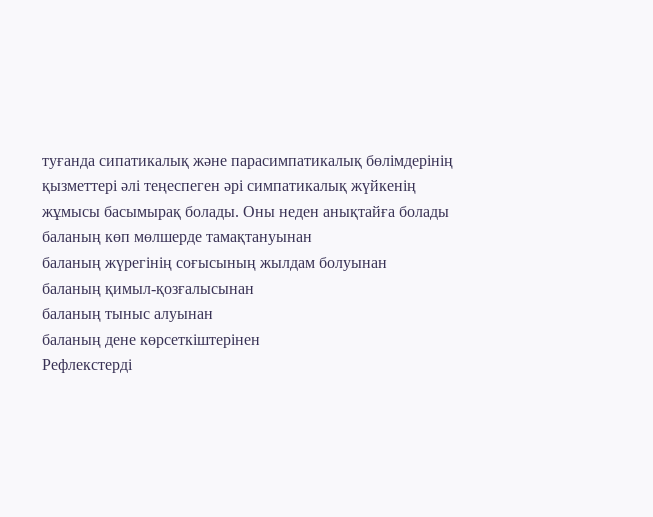туғанда сипатикалық және парасимпатикалық бөлімдерінің қызметтері әлі теңеспеген әрі симпатикалық жүйкенің жұмысы басымырақ болады. Оны неден анықтайға болады
баланың көп мөлшерде тамақтануынан
баланың жүрегінің соғысының жылдам болуынан
баланың қимыл-қозғалысынан
баланың тыныс алуынан
баланың дене көрсеткіштерінен
Рефлекстерді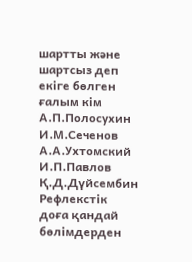шартты және шартсыз деп екіге бөлген ғалым кім
А.П.Полосухин
И.М.Сеченов
А.А.Ухтомский
И.П.Павлов
Қ.Д.Дүйсембин
Рефлекстік доға қандай бөлімдерден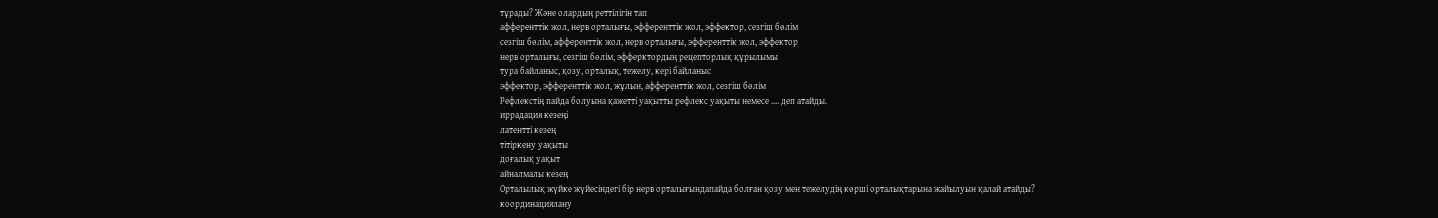тұрады? Және олардың реттілігін тап
афференттік жол, нерв орталығы, эфференттік жол, эффектор, сезгіш бөлім
сезгіш бөлім, афференттік жол, нерв орталығы, эфференттік жол, эффектор
нерв орталығы, сезгіш бөлім, эфферктордың рецепторлық құрылымы
тура байланыс, қозу, орталық, тежелу, кері байланыс
эффектор, эфференттік жол, жұлын, афференттік жол, сезгіш бөлім
Рефлекстің пайда болуына қажетті уақытты рефлекс уақыты немесе .... деп атайды.
иррадация кезеңі
латентті кезең
тітіркену уақыты
доғалық уақыт
айналмалы кезең
Орталылық жүйке жүйесіндегі бір нерв орталығындапайда болған қозу мен тежелудің көрші орталықтарына жайылуын қалай атайды?
координациялану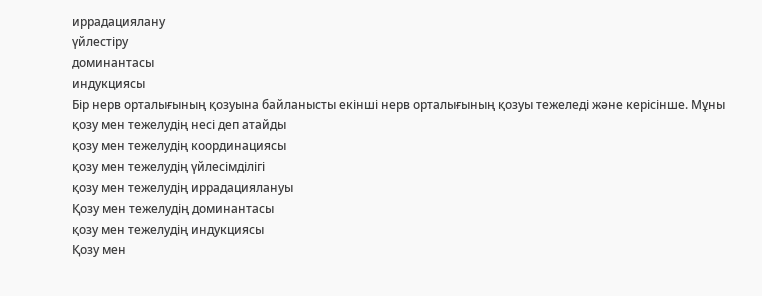иррадациялану
үйлестіру
доминантасы
индукциясы
Бір нерв орталығының қозуына байланысты екінші нерв орталығының қозуы тежеледі және керісінше. Мұны қозу мен тежелудің несі деп атайды
қозу мен тежелудің координациясы
қозу мен тежелудің үйлесімділігі
қозу мен тежелудің иррадациялануы
Қозу мен тежелудің доминантасы
қозу мен тежелудің индукциясы
Қозу мен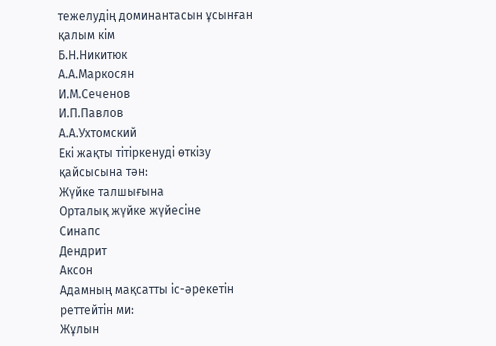тежелудің доминантасын ұсынған қалым кім
Б.Н.Никитюк
А.А.Маркосян
И.М.Сеченов
И.П.Павлов
А.А.Ухтомский
Екі жақты тітіркенуді өткізу қайсысына тән:
Жүйке талшығына
Орталық жүйке жүйесіне
Синапс
Дендрит
Аксон
Адамның мақсатты іс-әрекетін реттейтін ми:
Жұлын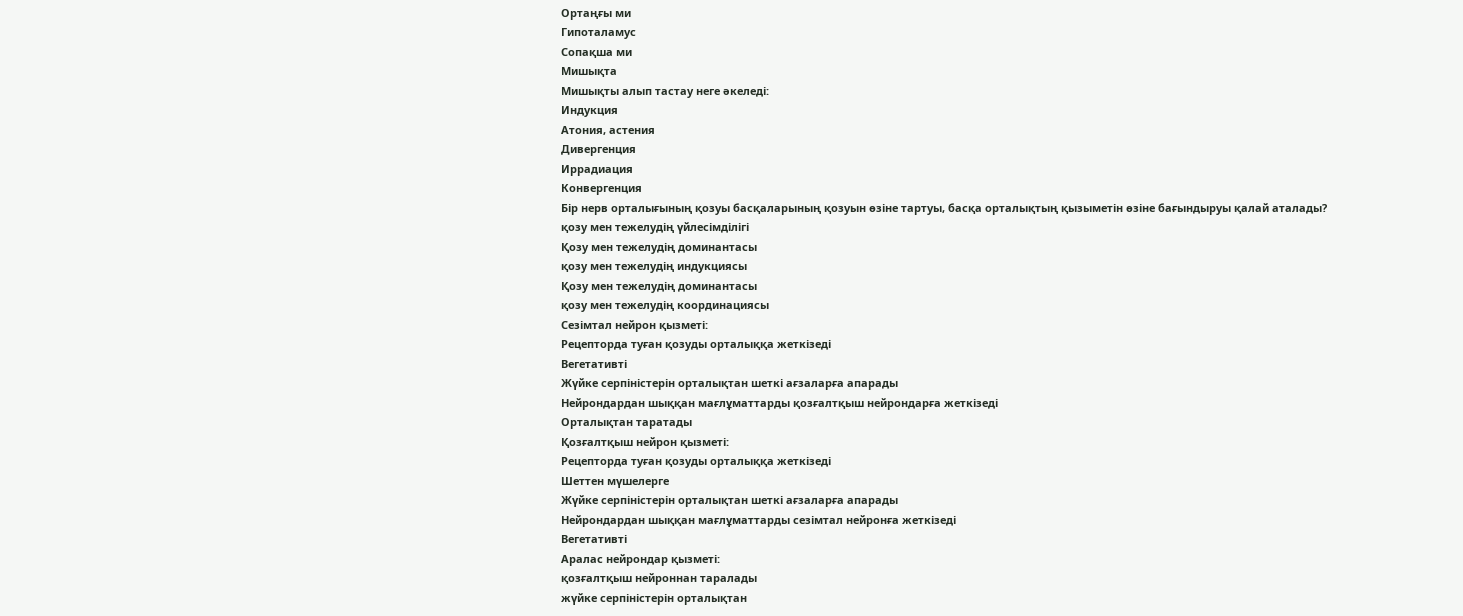Ортаңғы ми
Гипоталамус
Сопақша ми
Мишықта
Мишықты алып тастау неге әкеледі:
Индукция
Атония, астения
Дивергенция
Иррадиация
Конвергенция
Бір нерв орталығының қозуы басқаларының қозуын өзіне тартуы, басқа орталықтың қызыметін өзіне бағындыруы қалай аталады?
қозу мен тежелудің үйлесімділігі
Қозу мен тежелудің доминантасы
қозу мен тежелудің индукциясы
Қозу мен тежелудің доминантасы
қозу мен тежелудің координациясы
Сезімтал нейрон қызметі:
Рецепторда туған қозуды орталыққа жеткізеді
Вегетативті
Жүйке серпіністерін орталықтан шеткі ағзаларға апарады
Нейрондардан шыққан мағлұматтарды қозғалтқыш нейрондарға жеткізеді
Орталықтан таратады
Қозғалтқыш нейрон қызметі:
Рецепторда туған қозуды орталыққа жеткізеді
Шеттен мүшелерге
Жүйке серпіністерін орталықтан шеткі ағзаларға апарады
Нейрондардан шыққан мағлұматтарды сезімтал нейронға жеткізеді
Вегетативті
Аралас нейрондар қызметі:
қозғалтқыш нейроннан таралады
жүйке серпіністерін орталықтан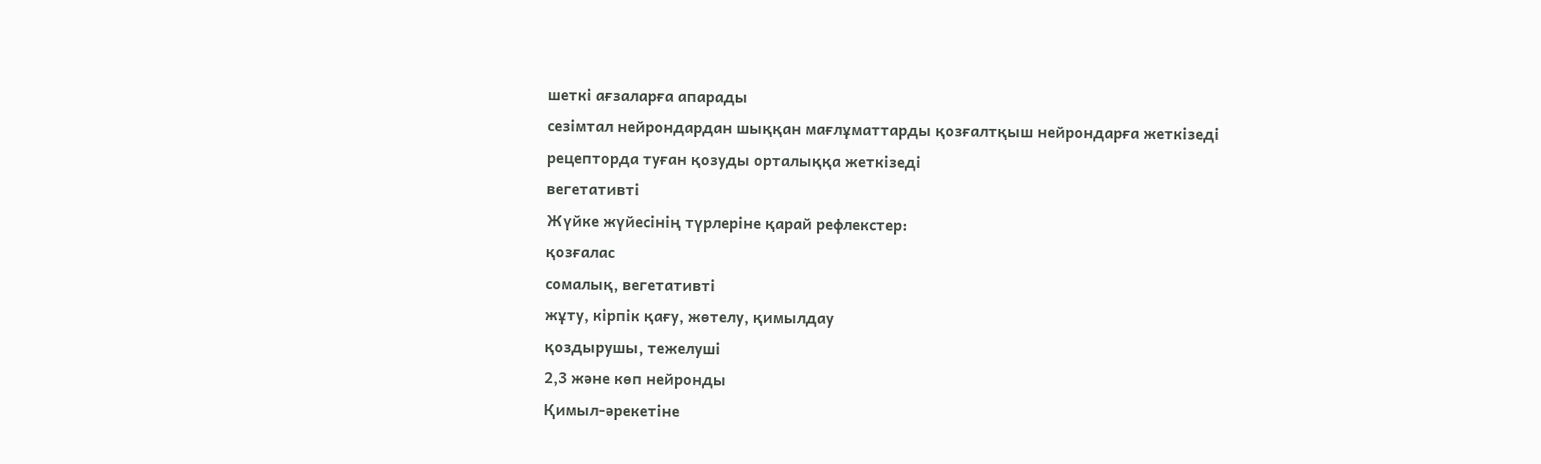шеткі ағзаларға апарады
сезімтал нейрондардан шыққан мағлұматтарды қозғалтқыш нейрондарға жеткізеді
рецепторда туған қозуды орталыққа жеткізеді
вегетативті
Жүйке жүйесінің түрлеріне қарай рефлекстер:
қозғалас
сомалық, вегетативті
жұту, кірпік қағу, жөтелу, қимылдау
қоздырушы, тежелуші
2,3 және көп нейронды
Қимыл-әрекетіне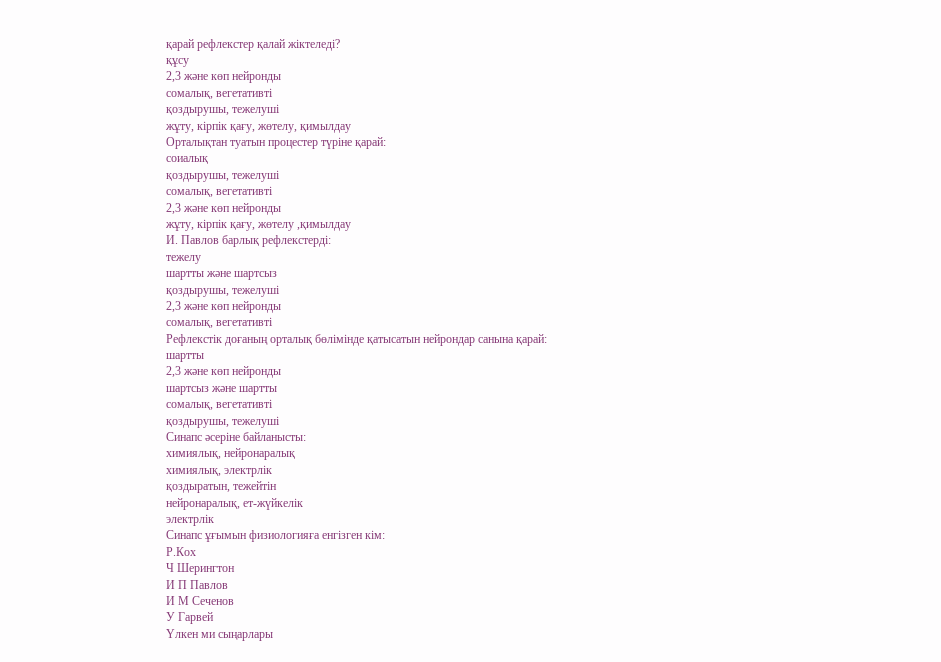қарай рефлекстер қалай жіктеледі?
құсу
2,3 және көп нейронды
сомалық, вегетативті
қоздырушы, тежелуші
жұту, кірпік қағу, жөтелу, қимылдау
Орталықтан туатын процестер түріне қарай:
соиалық
қоздырушы, тежелуші
сомалық, вегетативті
2,3 және көп нейронды
жұту, кірпік қағу, жөтелу ,қимылдау
И. Павлов барлық рефлекстерді:
тежелу
шартты және шартсыз
қоздырушы, тежелуші
2,3 және көп нейронды
сомалық, вегетативті
Рефлекстік доғаның орталық бөлімінде қатысатын нейрондар санына қарай:
шартты
2,3 және көп нейронды
шартсыз және шартты
сомалық, вегетативті
қоздырушы, тежелуші
Синапс әсеріне байланысты:
химиялық, нейронаралық
химиялық, электрлік
қоздыратын, тежейтін
нейронаралық, ет-жүйкелік
электрлік
Синапс ұғымын физиологияға енгізген кім:
Р.Кох
Ч Шерингтон
И П Павлов
И М Сеченов
У Гарвей
Үлкен ми сыңарлары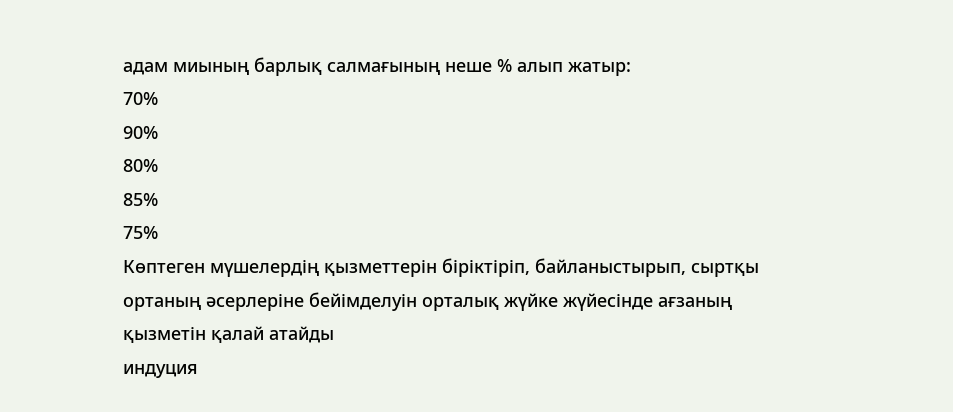адам миының барлық салмағының неше % алып жатыр:
70%
90%
80%
85%
75%
Көптеген мүшелердің қызметтерін біріктіріп, байланыстырып, сыртқы ортаның әсерлеріне бейімделуін орталық жүйке жүйесінде ағзаның қызметін қалай атайды
индуция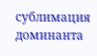сублимация
доминанта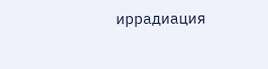иррадиация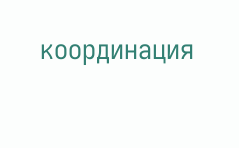координация